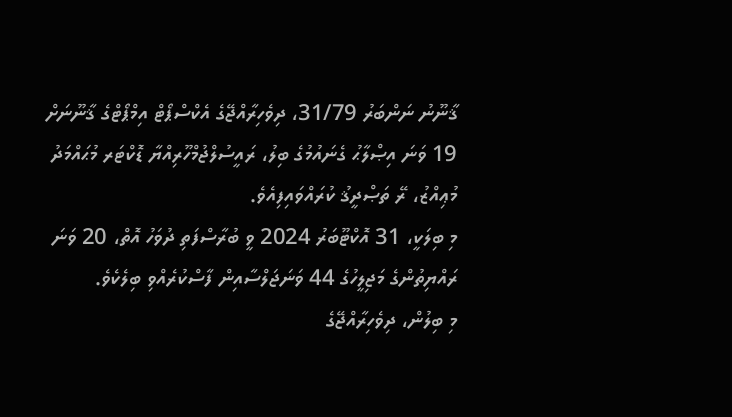ޤާނޫނު ނަންބަރު 31/79، ދިވެހިރާއްޖޭގެ އެކްސްޕޯޓް އިމްޕޯޓްގެ ޤާނޫނަށް 19 ވަނަ އިޞްލާޙު ގެނައުމުގެ ބިލު، ރައީސުލްޖުމްހޫރިއްޔާ ޑޮކްޓަރ މުޙައްމަދު މުޢިއްޒު، ރޭ ތަޞްދީޤު ކުރައްވައިފިއެވެ.
މި ބިލަކީ، 31 އޮކްޓޫބަރު 2024 ވީ ބުރާސްފަތި ދުވަހު އޮތް، 20 ވަނަ ރައްޔިތުންގެ މަޖިލީހުގެ 44 ވަނަޖަލްސާއިން ފާސްކުރެއްވި ބިލެކެވެ.
މި ބިލުން، ދިވެހިރާއްޖޭގެ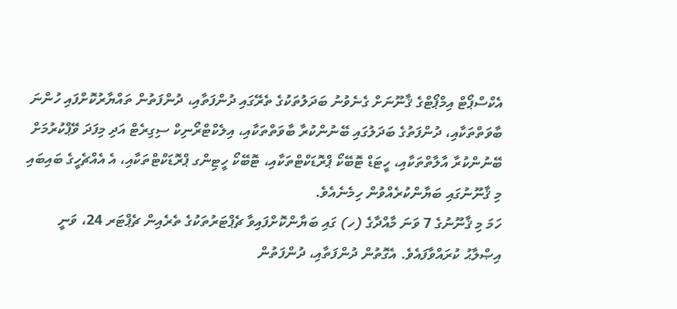އެކްސްޕޯޓް އިމްޕޯޓްގެ ޤާނޫނަށް ގެނެވުނު ބަދަލުތަކުގެ ތެރޭގައި ދުންފަތާއި، ދުންފަތުން ތައްޔާރުކޮށްފައި ހުންނަ ބާވަތްތަކާއި، ދުންފަތުގެ ބަދަލުގައި ބޭނުންކުރާ ބާވަތްތަކާއި، އިލެކްޓްރޯނިކް ސިގިރެޓް އަދި މިފަދަ ވޭޕްކުރުމަށް ބޭނުންކުރާ އާލާތްތަކާއި، ހީޓަޑް ޓޮބޭކޯ ޕްރޮޑަކްޓްތަކާއި، ޓޮބޭކޯ ހީޓިންގ ޕްރޮޑަކްޓްތަކާއި، އެ އެއްޗެހީގެ ބައިބައި މި ޤާނޫނުގައި ބަޔާންކުރެއްވުން ހިމެނެއެވެ.
ހަމަ މި ޤާނޫނުގެ 7 ވަނަ މާއްދާގެ (ހ) ގައި ބަޔާންކޮށްފައިވާ ޗެޕްޓަރުތަކުގެ ތެރެއިން ޗެޕްޓަރ 24، ވަނީ އިޞްލާޙު ކުރައްވާފައެވެ. އެގޮތުން ދުންފަތާއި، ދުންފަތުން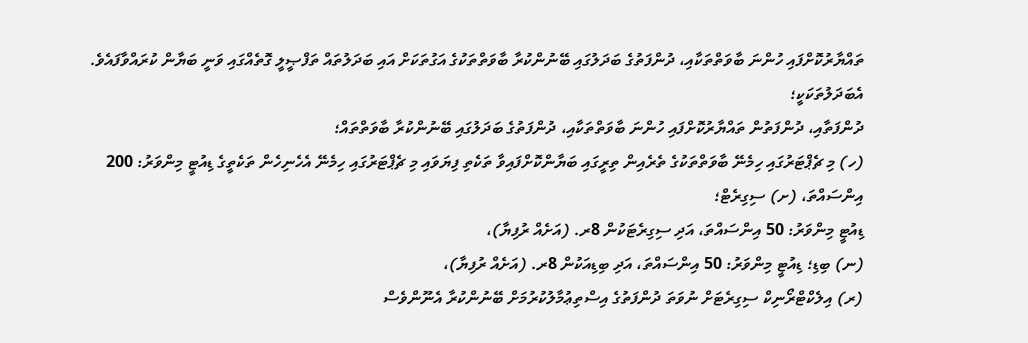ތައްޔާރުކޮށްފައި ހުންނަ ބާވަތްތަކާއި، ދުންފަތުގެ ބަދަލުގައި ބޭނުންކުރާ ބާވަތްތަކުގެ އަގުތަކަށް އައި ބަދަލުތައް ތަފްޞީލީ ގޮތެއްގައި ވަނީ ބަޔާން ކުރައްވާފައެވެ. އެބަދަލުތަކަކީ؛
ދުންފަތާއި، ދުންފަތުން ތައްޔާރުކޮށްފައި ހުންނަ ބާވަތްތަކާއި، ދުންފަތުގެ ބަދަލުގައި ބޭނުންކުރާ ބާވަތްތައް؛
(ހ) މި ޗެޕްޓަރުގައި ހިމެނޭ ބާވަތްތަކުގެ ތެރެއިން ތިރީގައި ބަޔާންކޮށްފައިވާ ތަކެތި ފިޔަވައި މި ޗެޕްޓަރުގައި ހިމެނޭ އެހެނިހެން ތަކެތީގެ ޑިއުޓީ މިންވަރު: 200 އިންސައްތަ، (ށ) ސިގިރެޓް؛
ޑިއުޓީ މިންވަރު: 50 އިންސައްތަ، އަދި ސިގިރެޓަކުން 8ރ. (އަށެއް ރުފިޔާ)،
(ނ) ބިޑި؛ ޑިއުޓީ މިންވަރު: 50 އިންސައްތަ، އަދި ބިޑިއަކުން 8ރ. (އަށެއް ރުފިޔާ)،
(ރ) އިލެކްޓްރޯނިކް ސިގިރެޓަށް ނުވަތަ ދުންފަތުގެ އިސްތިޢުމާލުކުރުމަށް ބޭނުންކުރާ އެނޫންވެސް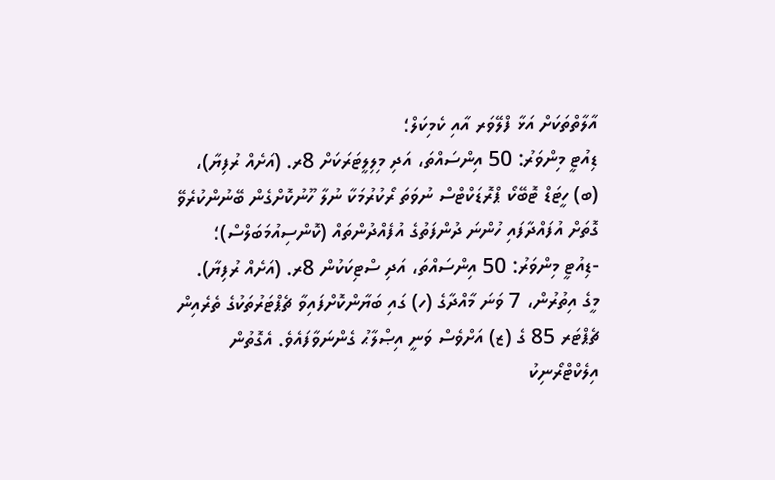އާލާތްތަކަށް އަޅާ ފްލޭވަރ އާއި ކެމިކަލް؛
ޑިއުޓީ މިންވަރު: 50 އިންސައްތަ، އަދި މިލިލީޓަރަކަށް 8ރ. (އަށެއް ރުފިޔާ)،
(ބ) ހީޓަޑް ޓޮބޭކޯ ޕްރޮޑަކްޓްސް ނުވަތަ ރޯކުރުމަކާ ނުލާ ހޫނުކޮށްގެން ބޭނުންކުރެވޭ ގޮތަށް އުފައްދާފައި ހުންނަ ދުންފަތުގެ އުފެއްދުންތައް (ކޮންސިއުމަބަލްސް)؛
-ޑިއުޓީ މިންވަރު: 50 އިންސައްތަ، އަދި ސްޓިކަކުން 8ރ. (އަށެއް ރުފިޔާ).
މީގެ އިތުރުން، 7 ވަނަ މާއްދާގެ (ހ) ގައި ބަޔާންކޮށްފައިވާ ޗެޕްޓަރުތަކުގެ ތެރެއިން ޗެޕްޓަރ 85 ގެ (ޒ) އަށްވެސް ވަނީ އިޞްލާޙު ގެންނަވާފައެވެ. އެގޮތުން އިލެކްޓްރޯނިކު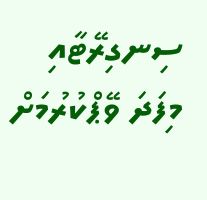ސިނގިރޭޓާއި މިފަދަ ވޭޕްކުރުމަށް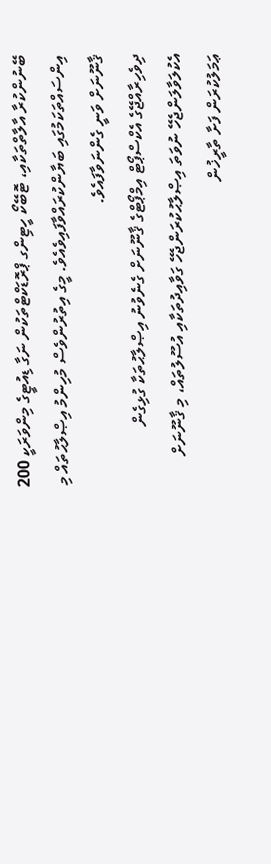ބޭނުންކުރާ އާލާތްތަކާއި، ޓޮބޭކޯ ހީޓިންގ ޕްރޮޑަކްޓްތަކުން ނަގާ ޑިއުޓީގެ މިންވަރަކީ 200 އިންސައްތަކަމުގައި ބަޔާންކުރައްވާފައިވެއެވެ. މީގެ އިތުރުންވެސް މުހިންމު އިޞްލާޙުތައް މި ޤާނޫނަށް ވަނީ ގެންނަވާފައެވެ.
ދިވެހިރާއްޖޭގެ އެކްސްޕޯޓް އިމްޕޯޓްގެ ޤާނޫނަށް ގެނެވުނު އިޞްލާޙުތަކާ ގުޅިގެން އެކުލަވާލަންޖެހޭ ނުވަތަ އިޞްލާޙުކުރަންޖެހޭ ގަވާއިދުތަކާއި އުސޫލުތައް، މި ޤާނޫނަށް ޢަމަލުކުރަން ފަށާ ތާރީޚުން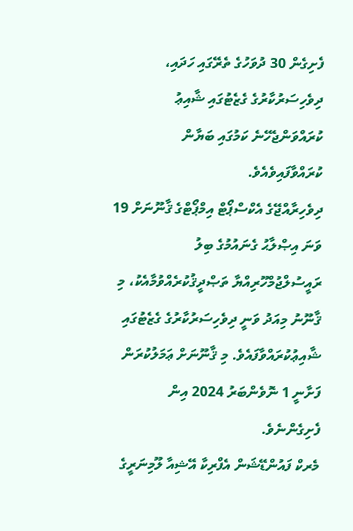ފެށިގެން 30 ދުވަހުގެ ތެރޭގައި ހަދައި، ދިވެހިސަރުކާރުގެ ގެޒެޓުގައި ޝާއިޢު ކުރައްވަންޖެހޭނެ ކަމުގައި ބަޔާން ކުރައްވާފައިވެއެވެ.
ދިވެހިރާއްޖޭގެ އެކްސްޕޯޓް އިމްޕޯޓްގެ ޤާނޫނަށް 19 ވަނަ އިޞްލާޙު ގެނައުމުގެ ބިލު ރައީސުލްޖުމްހޫރިއްޔާ ތަޞްދީޤުކުރެއްވުމާއެކު، މި ޤާނޫނު މިއަދު ވަނީ ދިވެހިސަރުކާރުގެ ގެޒެޓުގައި ޝާއިޢުކުރައްވާފައެވެ. މި ޤާނޫނަށް ޢަމަލުކުރަން ފަށާނީ 1 ނޮވެންބަރު 2024 އިން ފެށިގެންނެވެ.
މެރކް ފައުންޑޭޝަން އެފްރިކާ އޭޝިއާ ލޫމިނަރީގެ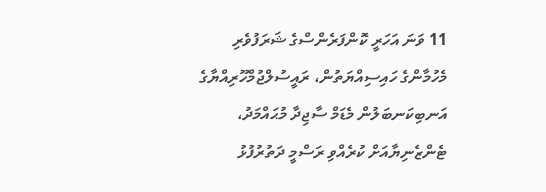11 ވަނަ އަހަރީ ކޮންފަރެންސްގެ ޝަރަފުވެރި މެހުމާންގެ ހައިސިއްޔަތުން، ރައީސުލްޖުމްހޫރިއްޔާގެ އަނބިކަނބަލުން މެޑަމް ސާޖިދާ މުޙައްމަދު، ޓެންޒެނިޔާއަށް ކުރެއްވި ރަސްމީ ދަތުރުފުޅު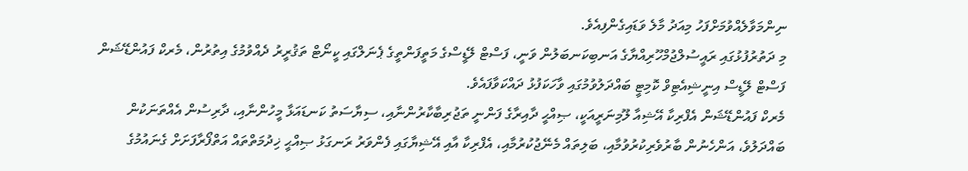ނިންމަވާލެއްވުމަށްފަހު މިއަދު މާލެ ވަޑައިގެންފިއެވެ.
މި ދަތުރުފުޅުގައި ރައީސުލްޖުމްހޫރިއްޔާގެ އަނބިކަނބަލުން ވަނީ، ފަސްޓް ލޭޑީސްގެ މަތީފަންތީގެ ޕެނަލްގައި ކީނޯޓް ތަޤުރީރު ދެއްވުމުގެ އިތުރުން، މެރކް ފައުންޑޭޝަން ފަސްޓް ލޭޑީސް އިނީޝިއެޓިވް ކޮމިޓީ ބައްދަލުވުމުގައި ވާހަކަފުޅު ދައްކަވާފައެވެ.
މެރކް ފައުންޑޭޝަން އެފްރިކާ އޭޝިއާ ލޫމިނަރީއަކީ، ޞިއްޙީ ދާއިރާގެ ފަންނީ ތަޖުރިބާކާރުންނާއި، ސިޔާސަތު ކަނޑައަޅާ މީހުންނާއި، ދާރިސުން އެއްތަނަކުން ބައްދަލުވެ، އަންހެނުން ބާރުވެރިކުރުވުމާއި، ބަލިތައް މެނޭޖުކުރުމާއި، އެފްރިކާ އާއި އޭޝިޔާގައި ފެންވަރު ރަނގަޅު ޞިއްޙީ ޚިދުމަތްތައް އަތްފޯރާފަށަށް ގެނައުމުގެ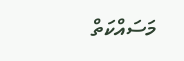މަސައްކަތް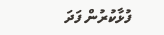ފުޅާކުރުން ފަދަ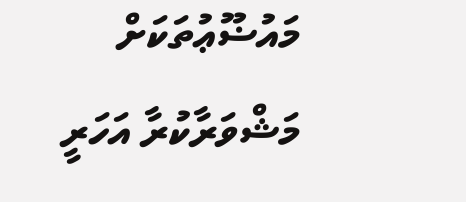މައުޟޫޢުތަކަށް މަޝްވަރާކުރާ އަހަރީ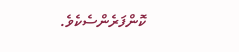ކޮންފަރެންސެކެވެ.